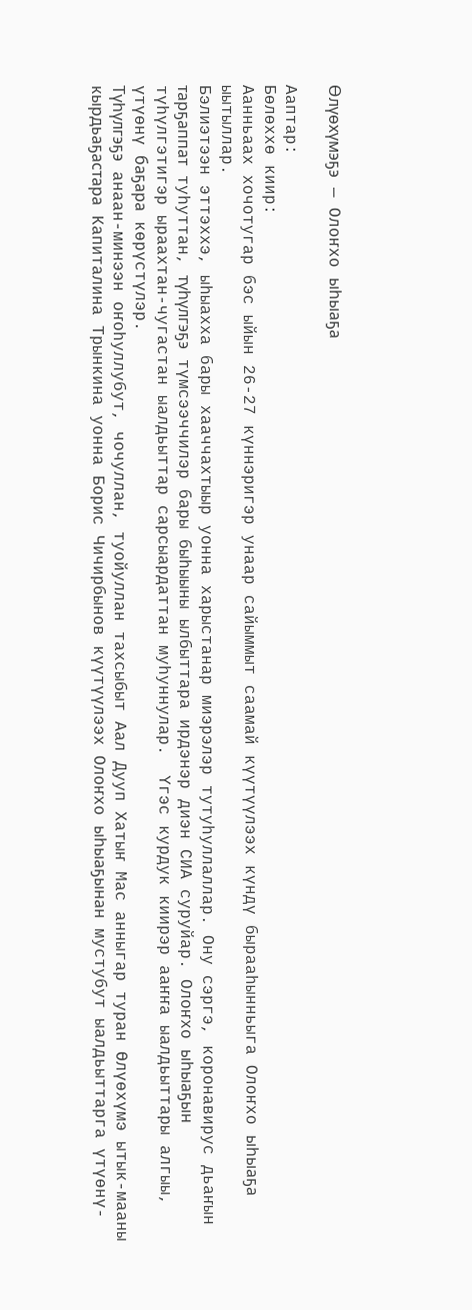Өлүөхүмэҕэ — Олоҥхо ыһыаҕа

Ааптар:
Бөлөххө киир:
Аанньаах хочотугар бэс ыйын 26-27 күннэригэр унаар сайыммыт саамай күүтүүлээх күндү бырааһынньыга Олоҥхо ыһыаҕа ыытыллар.
Бэлиэтээн эттэххэ, ыһыахха бары хааччахтыыр уонна харыстанар миэрэлэр тутуһуллаллар. Ону сэргэ, коронавирус дьаҥын тарҕаппат туһуттан, түһүлгэҕэ түмсээччилэр бары быһыыны ылбыттара ирдэнэр диэн СИА суруйар. Олоҥхо ыһыаҕын түһүлгэтигэр ыраахтан-чугастан ыалдьыттар сарсыардаттан муһуннулар.  Үгэс курдук киирэр ааҥҥа ыалдьыттары алгыы, үтүөнү баҕара көрүстүлэр.
Түһүлгэҕэ анаан-минээн оҥоһуллубут, чочуллан, туойуллан тахсыбыт Аал Дууп Хатыҥ Мас анныгар туран Өлүөхүмэ ытык-мааны кырдьаҕастара Капиталина Трынкина уонна Борис Чичирбынов күүтүүлээх Олоҥхо ыһыаҕынан мустубут ыалдьыттарга үтүөнү-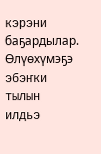кэрэни баҕардылар. Өлүөхүмэҕэ эбэҥки тылын илдьэ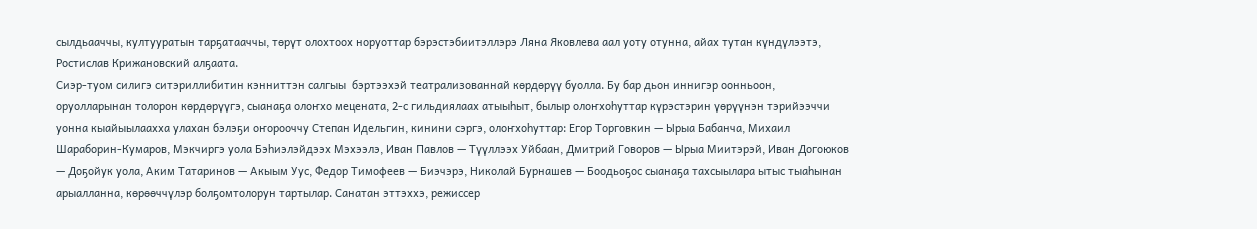сылдьааччы, култууратын тарҕатааччы, төрүт олохтоох норуоттар бэрэстэбиитэллэрэ Ляна Яковлева аал уоту отунна, айах тутан күндүлээтэ, Ростислав Крижановский алҕаата.
Сиэр-туом силигэ ситэриллибитин кэнниттэн салгыы  бэртээхэй театрализованнай көрдөрүү буолла. Бу бар дьон иннигэр оонньоон, оруолларынан толорон көрдөрүүгэ, сыанаҕа олоҥхо мецената, 2-с гильдиялаах атыыһыт, былыр олоҥхоһуттар күрэстэрин үөрүүнэн тэрийээччи уонна кыайыылаахха улахан бэлэҕи оҥорооччу Степан Идельгин, кинини сэргэ, олоҥхоһуттар: Егор Торговкин — Ырыа Бабанча, Михаил Шараборин-Кумаров, Мэкчиргэ уола Бэhиэлэйдээх Мэхээлэ, Иван Павлов — Түүллээх Уйбаан, Дмитрий Говоров — Ырыа Миитэрэй, Иван Догоюков — Доҕойук уола, Аким Татаринов — Акыым Уус, Федор Тимофеев — Биэчэрэ, Николай Бурнашев — Боодьоҕос сыанаҕа тахсыылара ытыс тыаһынан арыалланна, көрөөччүлэр болҕомтолорун тартылар. Санатан эттэххэ, режиссер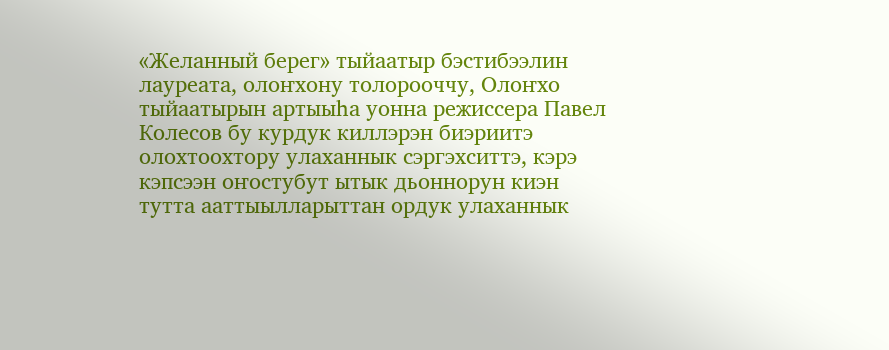«Желанный берег» тыйаатыр бэстибээлин лауреата, олоҥхону толорооччу, Олоҥхо тыйаатырын артыыһа уонна режиссера Павел Колесов бу курдук киллэрэн биэриитэ олохтоохтору улаханнык сэргэхситтэ, кэрэ кэпсээн оҥостубут ытык дьоннорун киэн тутта ааттыылларыттан ордук улаханнык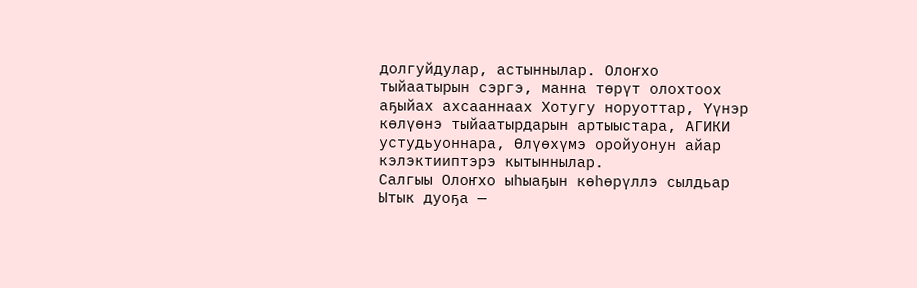долгуйдулар, астыннылар. Олоҥхо тыйаатырын сэргэ, манна төрүт олохтоох аҕыйах ахсааннаах Хотугу норуоттар, Үүнэр көлүөнэ тыйаатырдарын артыыстара, АГИКИ устудьуоннара, Өлүөхүмэ оройуонун айар кэлэктииптэрэ кытыннылар.
Салгыы Олоҥхо ыһыаҕын көһөрүллэ сылдьар Ытык дуоҕа —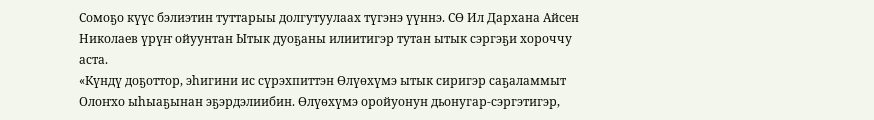Сомоҕо күүс бэлиэтин туттарыы долгутуулаах түгэнэ үүннэ. СӨ Ил Дархана Айсен Николаев үрүҥ ойуунтан Ытык дуоҕаны илиитигэр тутан ытык сэргэҕи хороччу аста.
«Күндү доҕоттор, эһигини ис сүрэхпиттэн Өлүөхүмэ ытык сиригэр саҕаламмыт Олоҥхо ыһыаҕынан эҕэрдэлиибин. Өлүөхүмэ оройуонун дьонугар-сэргэтигэр,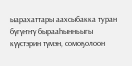ыарахаттары аахсыбакка туран бүгүҥҥү бырааһынньыгы  күүстэрин түмэн, сомоҕолоон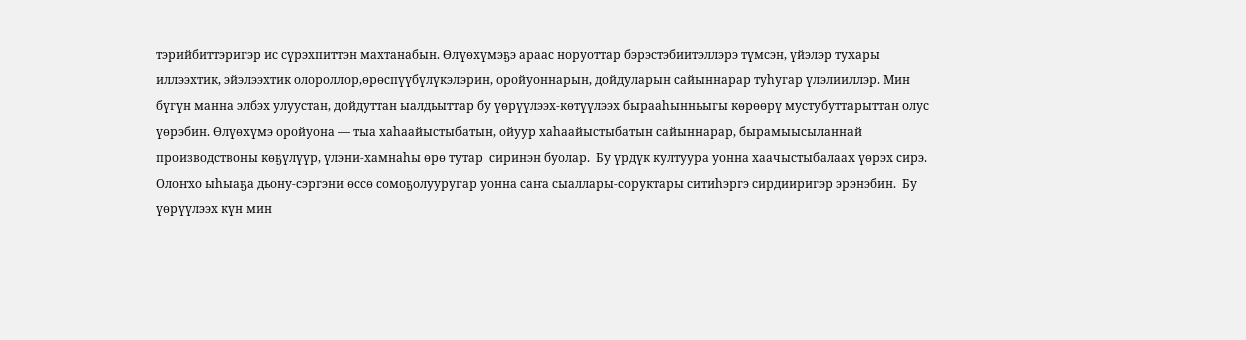тэрийбиттэригэр ис сүрэхпиттэн махтанабын. Өлүөхүмэҕэ араас норуоттар бэрэстэбиитэллэрэ түмсэн, үйэлэр тухары иллээхтик, эйэлээхтик олороллор,өрөспүүбүлүкэлэрин, оройуоннарын, дойдуларын сайыннарар туһугар үлэлииллэр. Мин бүгүн манна элбэх улуустан, дойдуттан ыалдьыттар бу үөрүүлээх-көтүүлээх бырааһынньыгы көрөөрү мустубуттарыттан олус үөрэбин. Өлүөхүмэ оройуона — тыа хаһаайыстыбатын, ойуур хаһаайыстыбатын сайыннарар, бырамыысыланнай производствоны көҕүлүүр, үлэни-хамнаһы өрө тутар  сиринэн буолар.  Бу үрдүк култуура уонна хаачыстыбалаах үөрэх сирэ. Олоҥхо ыһыаҕа дьону-сэргэни өссө сомоҕолууругар уонна саҥа сыаллары-соруктары ситиһэргэ сирдииригэр эрэнэбин.  Бу үөрүүлээх күн мин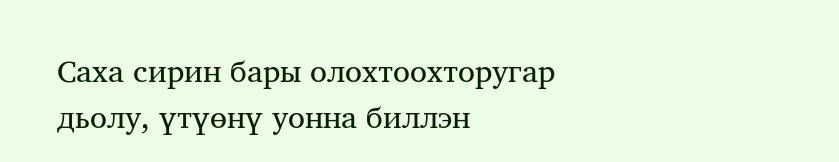Саха сирин бары олохтоохторугар дьолу, үтүөнү уонна биллэн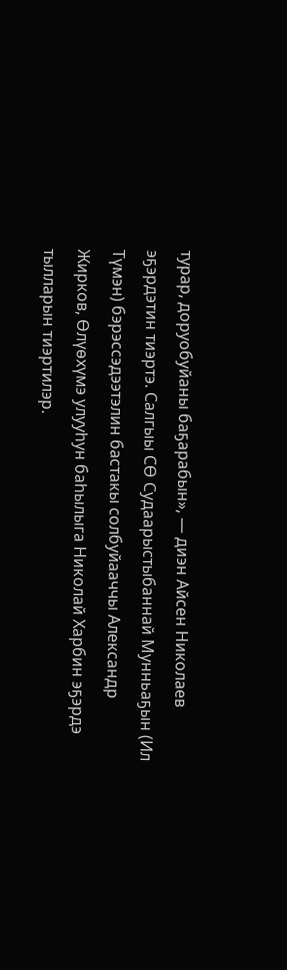турар, доруобуйаны баҕарабын», — диэн Айсен Николаев эҕэрдэтин тиэртэ. Салгыы СӨ Судаарыстыбаннай Мунньаҕын (Ил Түмэн) бэрэссэдээтэлин бастакы солбуйааччы Александр Жирков, Өлүөхүмэ улууһун баһылыга Николай Харбин эҕэрдэ тылларын тиэртилэр.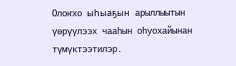Олоҥхо ыһыаҕын арыллыытын үөрүүлээх чааһын оһуохайынан түмүктээтилэр.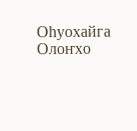Оһуохайга Олоҥхо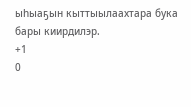ыһыаҕын кыттыылаахтара бука бары киирдилэр.
+1
0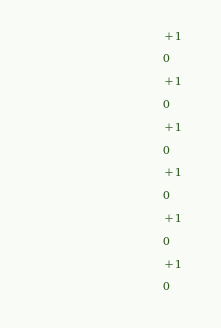+1
0
+1
0
+1
0
+1
0
+1
0
+1
0